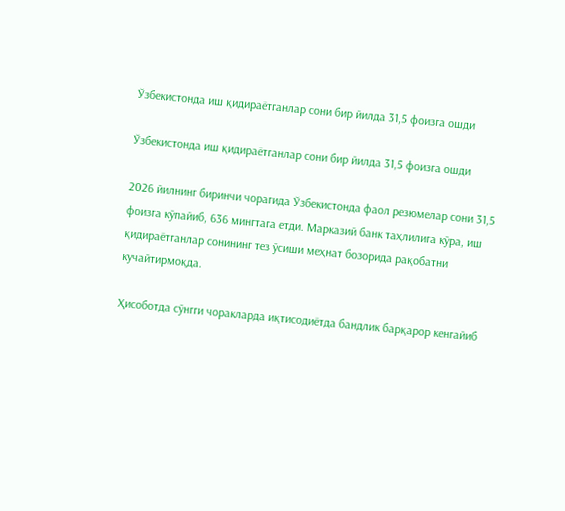Ўзбекистонда иш қидираётганлар сони бир йилда 31,5 фоизга ошди

Ўзбекистонда иш қидираётганлар сони бир йилда 31,5 фоизга ошди

2026 йилнинг биринчи чорагида Ўзбекистонда фаол резюмелар сони 31,5 фоизга кўпайиб, 636 мингтага етди. Марказий банк таҳлилига кўра, иш қидираётганлар сонининг тез ўсиши меҳнат бозорида рақобатни кучайтирмоқда.

Ҳисоботда сўнгги чоракларда иқтисодиётда бандлик барқарор кенгайиб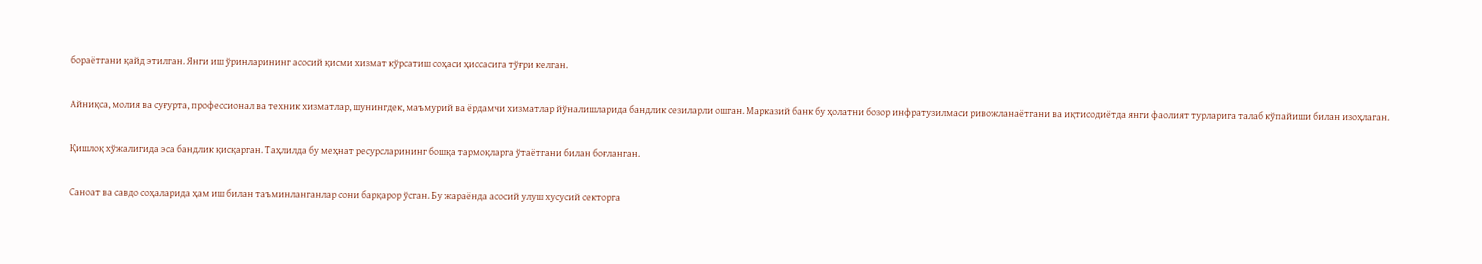бораётгани қайд этилган. Янги иш ўринларининг асосий қисми хизмат кўрсатиш соҳаси ҳиссасига тўғри келган.

Айниқса, молия ва суғурта, профессионал ва техник хизматлар, шунингдек, маъмурий ва ёрдамчи хизматлар йўналишларида бандлик сезиларли ошган. Марказий банк бу ҳолатни бозор инфратузилмаси ривожланаётгани ва иқтисодиётда янги фаолият турларига талаб кўпайиши билан изоҳлаган.

Қишлоқ хўжалигида эса бандлик қисқарган. Таҳлилда бу меҳнат ресурсларининг бошқа тармоқларга ўтаётгани билан боғланган.

Саноат ва савдо соҳаларида ҳам иш билан таъминланганлар сони барқарор ўсган. Бу жараёнда асосий улуш хусусий секторга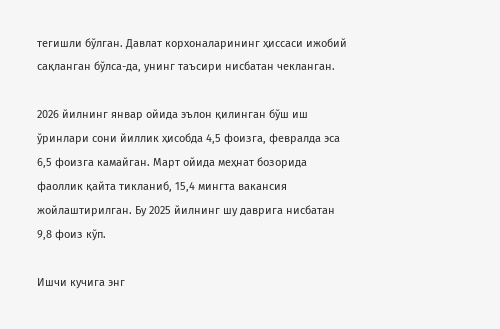тегишли бўлган. Давлат корхоналарининг ҳиссаси ижобий сақланган бўлса-да, унинг таъсири нисбатан чекланган.

2026 йилнинг январ ойида эълон қилинган бўш иш ўринлари сони йиллик ҳисобда 4,5 фоизга, февралда эса 6,5 фоизга камайган. Март ойида меҳнат бозорида фаоллик қайта тикланиб, 15,4 мингта вакансия жойлаштирилган. Бу 2025 йилнинг шу даврига нисбатан 9,8 фоиз кўп.

Ишчи кучига энг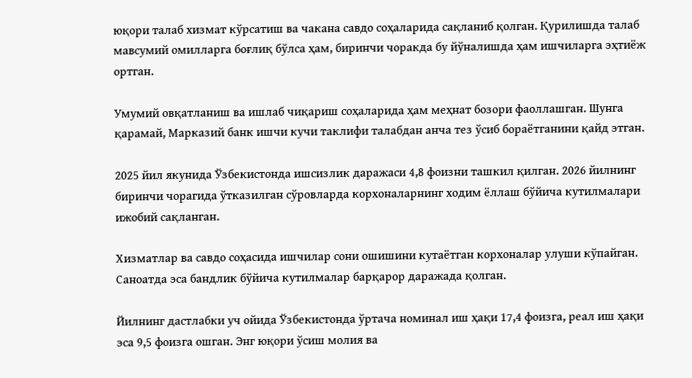юқори талаб хизмат кўрсатиш ва чакана савдо соҳаларида сақланиб қолган. Қурилишда талаб мавсумий омилларга боғлиқ бўлса ҳам, биринчи чоракда бу йўналишда ҳам ишчиларга эҳтиёж ортган.

Умумий овқатланиш ва ишлаб чиқариш соҳаларида ҳам меҳнат бозори фаоллашган. Шунга қарамай, Марказий банк ишчи кучи таклифи талабдан анча тез ўсиб бораётганини қайд этган.

2025 йил якунида Ўзбекистонда ишсизлик даражаси 4,8 фоизни ташкил қилган. 2026 йилнинг биринчи чорагида ўтказилган сўровларда корхоналарнинг ходим ёллаш бўйича кутилмалари ижобий сақланган.

Хизматлар ва савдо соҳасида ишчилар сони ошишини кутаётган корхоналар улуши кўпайган. Саноатда эса бандлик бўйича кутилмалар барқарор даражада қолган.

Йилнинг дастлабки уч ойида Ўзбекистонда ўртача номинал иш ҳақи 17,4 фоизга, реал иш ҳақи эса 9,5 фоизга ошган. Энг юқори ўсиш молия ва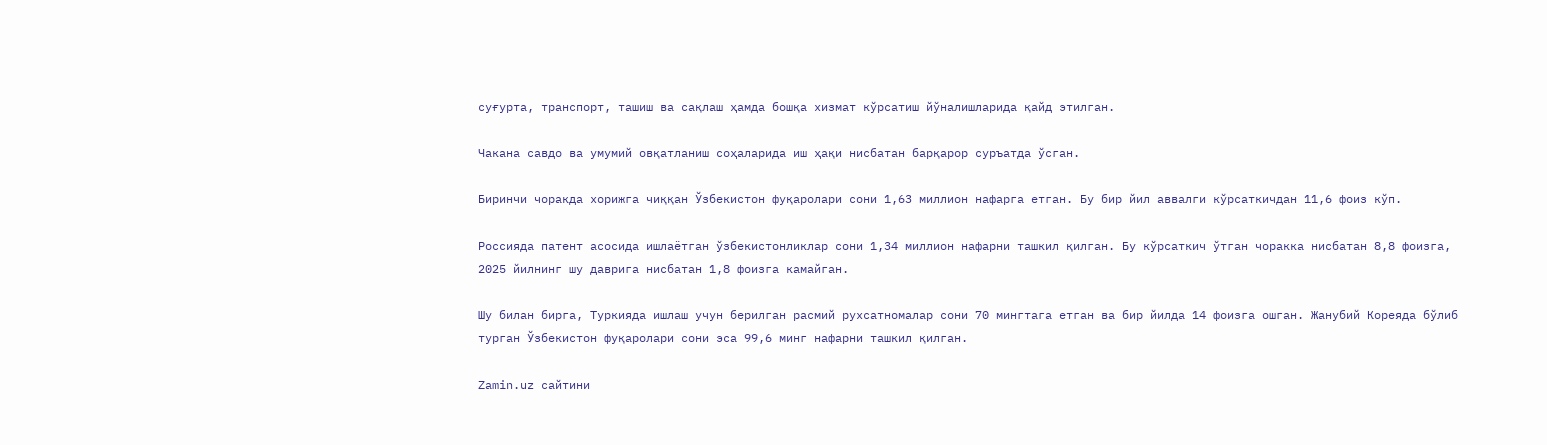суғурта, транспорт, ташиш ва сақлаш ҳамда бошқа хизмат кўрсатиш йўналишларида қайд этилган.

Чакана савдо ва умумий овқатланиш соҳаларида иш ҳақи нисбатан барқарор суръатда ўсган.

Биринчи чоракда хорижга чиққан Ўзбекистон фуқаролари сони 1,63 миллион нафарга етган. Бу бир йил аввалги кўрсаткичдан 11,6 фоиз кўп.

Россияда патент асосида ишлаётган ўзбекистонликлар сони 1,34 миллион нафарни ташкил қилган. Бу кўрсаткич ўтган чоракка нисбатан 8,8 фоизга, 2025 йилнинг шу даврига нисбатан 1,8 фоизга камайган.

Шу билан бирга, Туркияда ишлаш учун берилган расмий рухсатномалар сони 70 мингтага етган ва бир йилда 14 фоизга ошган. Жанубий Кореяда бўлиб турган Ўзбекистон фуқаролари сони эса 99,6 минг нафарни ташкил қилган.

Zamin.uz сайтини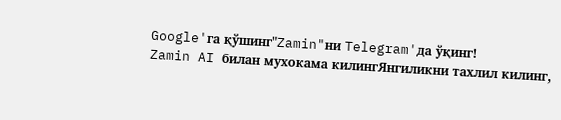Google'га қўшинг"Zamin"ни Telegram'да ўқинг!
Zamin AI билан мухокама килингЯнгиликни тахлил килинг,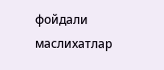фойдали маслихатлар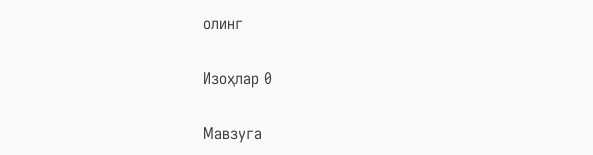олинг

Изоҳлар 0

Мавзуга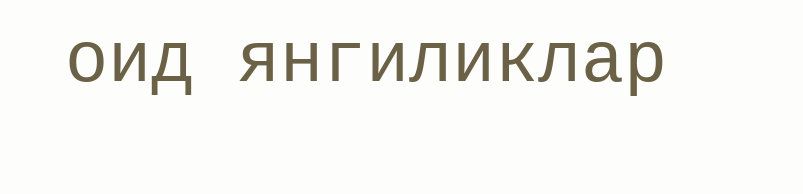оид янгиликлар